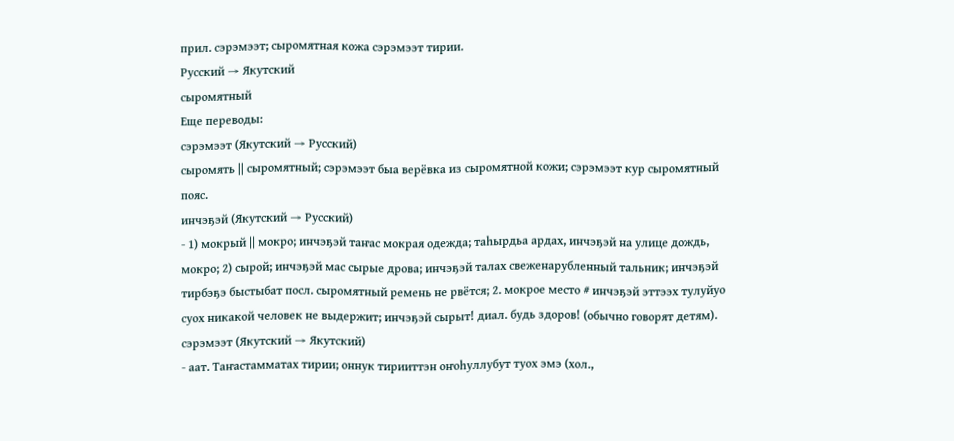прил. сэрэмээт; сыромятная кожа сэрэмээт тирии.
Русский → Якутский
сыромятный
Еще переводы:
сэрэмээт (Якутский → Русский)
сыромять || сыромятный; сэрэмээт быа верёвка из сыромятной кожи; сэрэмээт кур сыромятный пояс.
инчэҕэй (Якутский → Русский)
- 1) мокрый || мокро; инчэҕэй таҥас мокрая одежда; таһырдьа ардах, инчэҕэй на улице дождь, мокро; 2) сырой; инчэҕэй мас сырые дрова; инчэҕэй талах свеженарубленный тальник; инчэҕэй тирбэҕэ быстыбат посл. сыромятный ремень не рвётся; 2. мокрое место # инчэҕэй эттээх тулуйуо суох никакой человек не выдержит; инчэҕэй сырыт! диал. будь здоров! (обычно говорят детям).
сэрэмээт (Якутский → Якутский)
- аат. Таҥастамматах тирии; оннук тирииттэн оҥоһуллубут туох эмэ (хол.,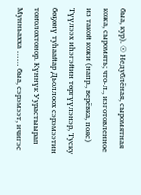быа, кур). ☉ Недублёная, сыромятная кожа, сыромять; что-л., изготовленное из такой кожи (напр., верёвка, пояс)
Түүлээх иһэгэйин төргүүлэнэр, Туску бөҕөнү туһаайар Дьоллоох сэрэмээтин тоҥолохтонор. Күннүк Уурастыырап
Мунньахха …… быа, сэрэмээт, ичигэс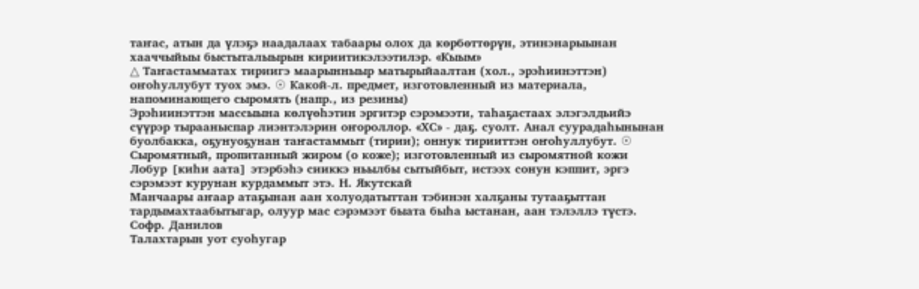таҥас, атын да үлэҕэ наадалаах табаары олох да көрбөттөрүн, этинэнарыынан хааччыйыы быстыталыырын кириитикэлээтилэр. «Кыым»
△ Таҥастамматах тириигэ маарынныыр матырыйаалтан (хол., эрэһиинэттэн) оҥоһуллубут туох эмэ. ☉ Какой-л. предмет, изготовленный из материала, напоминающего сыромять (напр., из резины)
Эрэһиинэттэн массыына көлүөһэтин эргитэр сэрэмээти, таһаҕастаах элэгэлдьийэ сүүрэр тырааныспар лиэнтэлэрин оҥороллор. «ХС» - даҕ. суолт. Анал суурадаһынынан буолбакка, оҕунуоҕунан таҥастаммыт (тирии); оннук тирииттэн оҥоһуллубут. ☉ Сыромятный, пропитанный жиром (о коже); изготовленный из сыромятной кожи
Лобур [киһи аата] этэрбэһэ сииккэ ньылбы сытыйбыт, истээх сонун кэппит, эргэ сэрэмээт курунан курдаммыт этэ. Н. Якутскай
Манчаары аҥаар атаҕынан аан холуодатыттан тэбинэн халҕаны тутааҕыттан тардымахтаабытыгар, олуур мас сэрэмээт быата быһа ыстанан, аан тэлэллэ түстэ. Софр. Данилов
Талахтарын уот суоһугар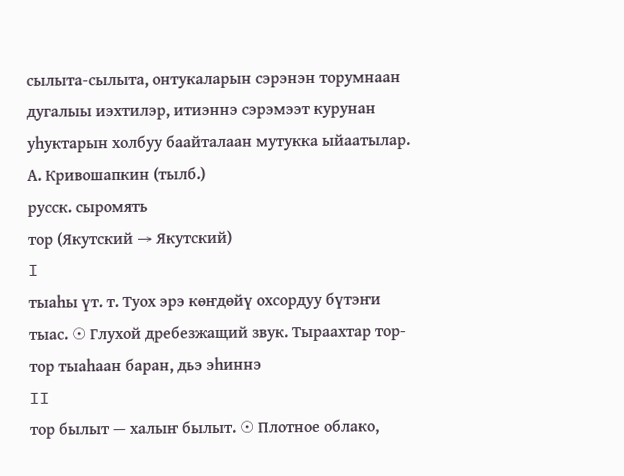сылыта-сылыта, онтукаларын сэрэнэн торумнаан дугалыы иэхтилэр, итиэннэ сэрэмээт курунан уһуктарын холбуу баайталаан мутукка ыйаатылар. А. Кривошапкин (тылб.)
русск. сыромять
тор (Якутский → Якутский)
I
тыаһы үт. т. Туох эрэ көҥдөйү охсордуу бүтэҥи тыас. ☉ Глухой дребезжащий звук. Тыраахтар тор-тор тыаһаан баран, дьэ эһиннэ
II
тор былыт — халыҥ былыт. ☉ Плотное облако,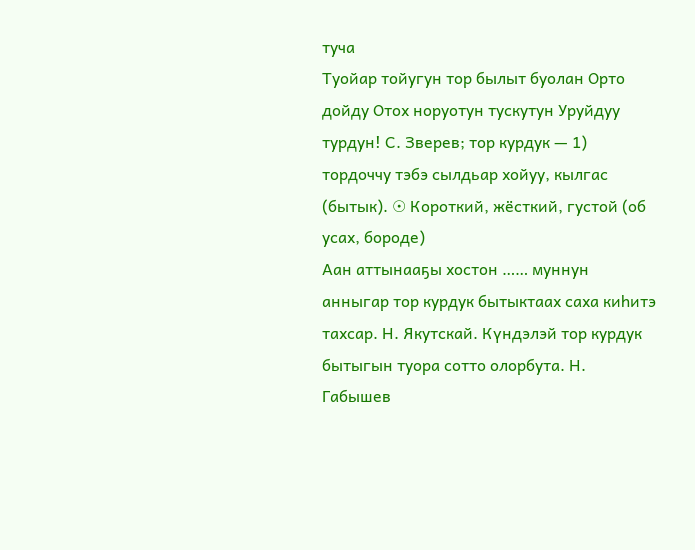туча
Туойар тойугун тор былыт буолан Орто дойду Отох норуотун тускутун Уруйдуу турдун! С. Зверев; тор курдук — 1) тордоччу тэбэ сылдьар хойуу, кылгас (бытык). ☉ Короткий, жёсткий, густой (об усах, бороде)
Аан аттынааҕы хостон …… муннун анныгар тор курдук бытыктаах саха киһитэ тахсар. Н. Якутскай. Күндэлэй тор курдук бытыгын туора сотто олорбута. Н. Габышев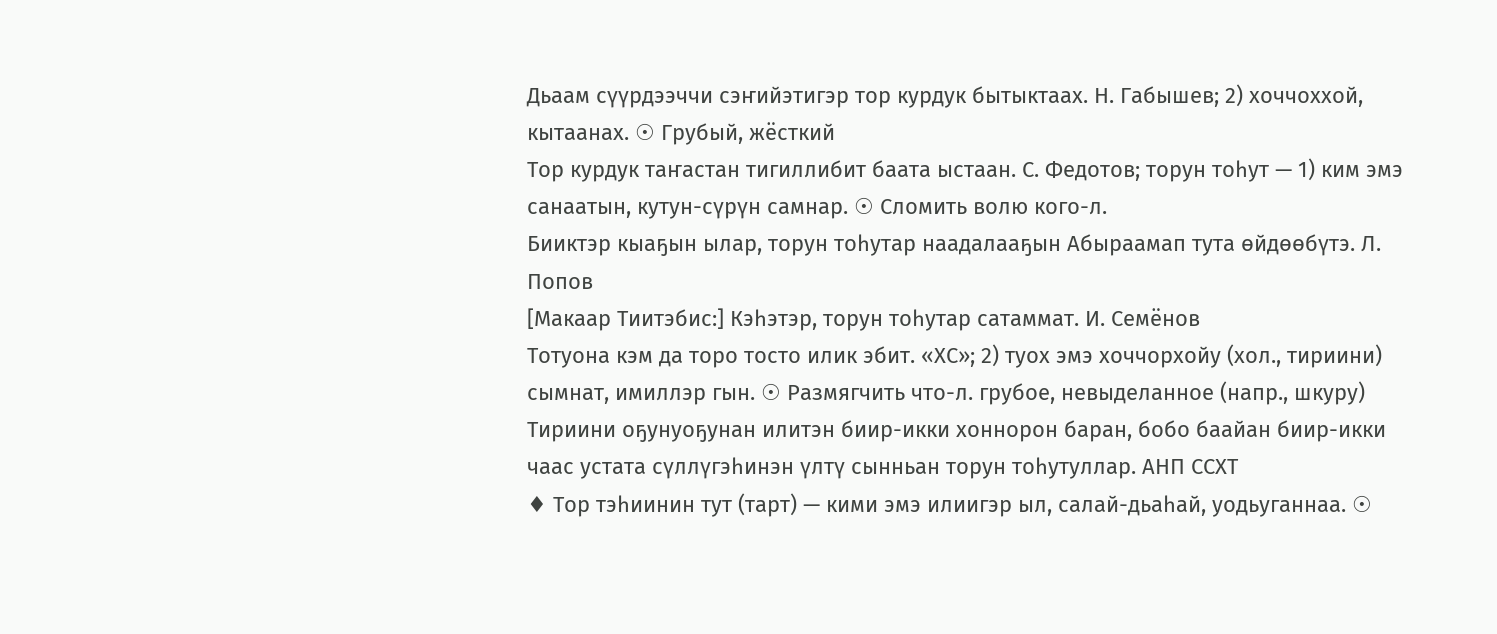Дьаам сүүрдээччи сэҥийэтигэр тор курдук бытыктаах. Н. Габышев; 2) хоччоххой, кытаанах. ☉ Грубый, жёсткий
Тор курдук таҥастан тигиллибит баата ыстаан. С. Федотов; торун тоһут — 1) ким эмэ санаатын, кутун-сүрүн самнар. ☉ Сломить волю кого-л.
Бииктэр кыаҕын ылар, торун тоһутар наадалааҕын Абыраамап тута өйдөөбүтэ. Л. Попов
[Макаар Тиитэбис:] Кэһэтэр, торун тоһутар сатаммат. И. Семёнов
Тотуона кэм да торо тосто илик эбит. «ХС»; 2) туох эмэ хоччорхойу (хол., тириини) сымнат, имиллэр гын. ☉ Размягчить что-л. грубое, невыделанное (напр., шкуру)
Тириини оҕунуоҕунан илитэн биир-икки хоннорон баран, бобо баайан биир-икки чаас устата сүллүгэһинэн үлтү сынньан торун тоһутуллар. АНП ССХТ
♦ Тор тэһиинин тут (тарт) — кими эмэ илиигэр ыл, салай-дьаһай, уодьуганнаа. ☉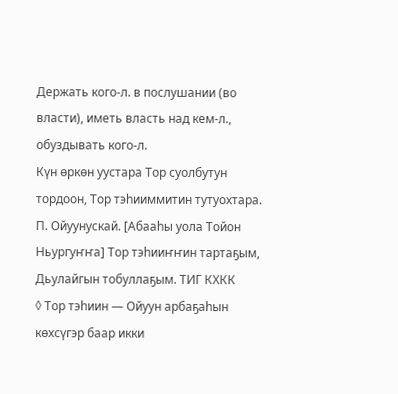Держать кого-л. в послушании (во власти), иметь власть над кем-л., обуздывать кого-л.
Күн өркөн уустара Тор суолбутун тордоон, Тор тэһииммитин тутуохтара. П. Ойуунускай. [Абааһы уола Тойон Ньургуҥҥа] Тор тэһииҥҥин тартаҕым, Дьулайгын тобуллаҕым. ТИГ КХКК
◊ Тор тэһиин — Ойуун арбаҕаһын көхсүгэр баар икки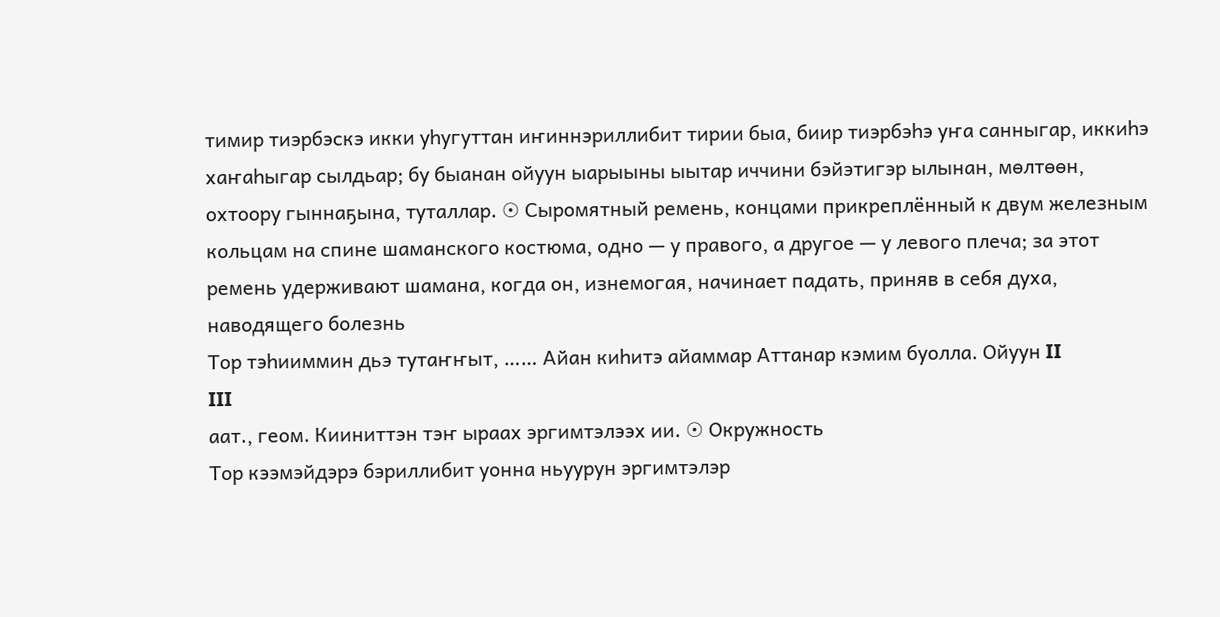тимир тиэрбэскэ икки уһугуттан иҥиннэриллибит тирии быа, биир тиэрбэһэ уҥа санныгар, иккиһэ хаҥаһыгар сылдьар; бу быанан ойуун ыарыыны ыытар иччини бэйэтигэр ылынан, мөлтөөн, охтоору гыннаҕына, туталлар. ☉ Сыромятный ремень, концами прикреплённый к двум железным кольцам на спине шаманского костюма, одно — у правого, а другое — у левого плеча; за этот ремень удерживают шамана, когда он, изнемогая, начинает падать, приняв в себя духа, наводящего болезнь
Тор тэһииммин дьэ тутаҥҥыт, …… Айан киһитэ айаммар Аттанар кэмим буолла. Ойуун II
III
аат., геом. Кииниттэн тэҥ ыраах эргимтэлээх ии. ☉ Окружность
Тор кээмэйдэрэ бэриллибит уонна ньуурун эргимтэлэр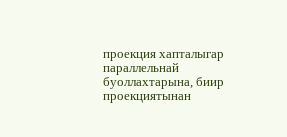проекция хапталыгар параллельнай буоллахтарына, биир проекциятынан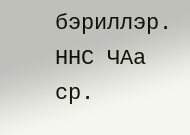бэриллэр. ННС ЧАа
ср.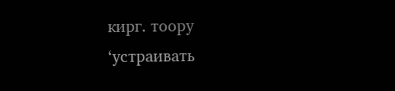кирг. тоору ‘устраивать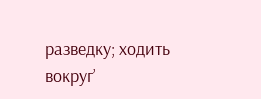разведку; ходить вокруг’